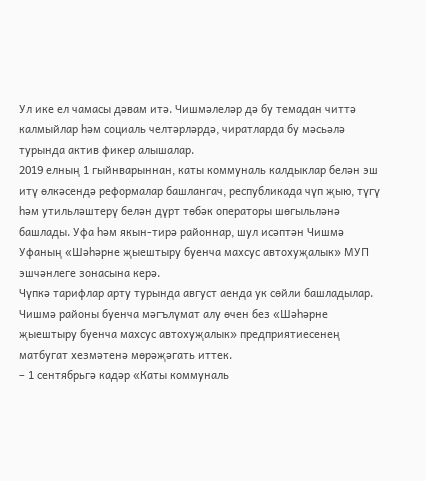Ул ике ел чамасы дәвам итә. Чишмәлеләр дә бу темадан читтә калмыйлар һәм социаль челтәрләрдә, чиратларда бу мәсьәлә турында актив фикер алышалар.
2019 елның 1 гыйнварыннан, каты коммуналь калдыклар белән эш итү өлкәсендә реформалар башлангач, республикада чүп җыю, түгү һәм утильләштерү белән дүрт төбәк операторы шөгыльләнә башлады. Уфа һәм якын-тирә районнар, шул исәптән Чишмә Уфаның «Шәһәрне җыештыру буенча махсус автохуҗалык» МУП эшчәнлеге зонасына керә.
Чүпкә тарифлар арту турында август аенда ук сөйли башладылар. Чишмә районы буенча мәгълүмат алу өчен без «Шәһәрне җыештыру буенча махсус автохуҗалык» предприятиесенең матбугат хезмәтенә мөрәҗәгать иттек.
– 1 сентябрьгә кадәр «Каты коммуналь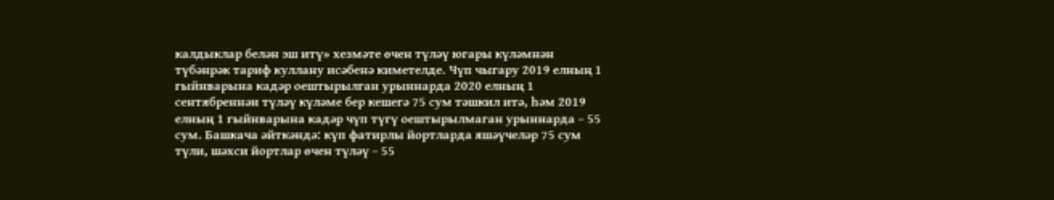калдыклар белән эш итү» хезмәте өчен түләү югары күләмнән түбәнрәк тариф куллану исәбенә киметелде. Чүп чыгару 2019 елның 1 гыйнварына кадәр оештырылган урыннарда 2020 елның 1 сентябреннән түләү күләме бер кешегә 75 сум тәшкил итә, һәм 2019 елның 1 гыйнварына кадәр чүп түгү оештырылмаган урыннарда – 55 сум. Башкача әйткәндә: күп фатирлы йортларда яшәүчеләр 75 сум түли, шәхси йортлар өчен түләү – 55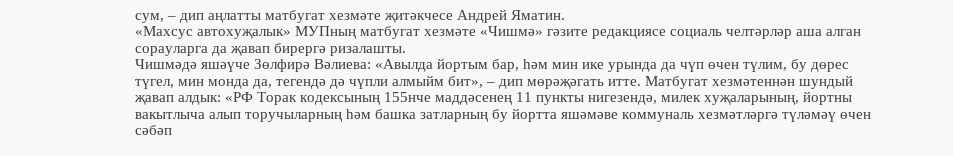сум, – дип аңлатты матбугат хезмәте җитәкчесе Андрей Яматин.
«Махсус автохуҗалык» МУПның матбугат хезмәте «Чишмә» гәзите редакциясе социаль челтәрләр аша алган сорауларга да җавап бирергә ризалашты.
Чишмәдә яшәүче Зөлфирә Вәлиева: «Авылда йортым бар, һәм мин ике урында да чүп өчен түлим, бу дөрес түгел, мин монда да, тегендә дә чүпли алмыйм бит», – дип мөрәҗәгать итте. Матбугат хезмәтеннән шундый җавап алдык: «РФ Торак кодексының 155нче маддәсенең 11 пункты нигезендә, милек хуҗаларының, йортны вакытлыча алып торучыларның һәм башка затларның бу йортта яшәмәве коммуналь хезмәтләргә түләмәү өчен сәбәп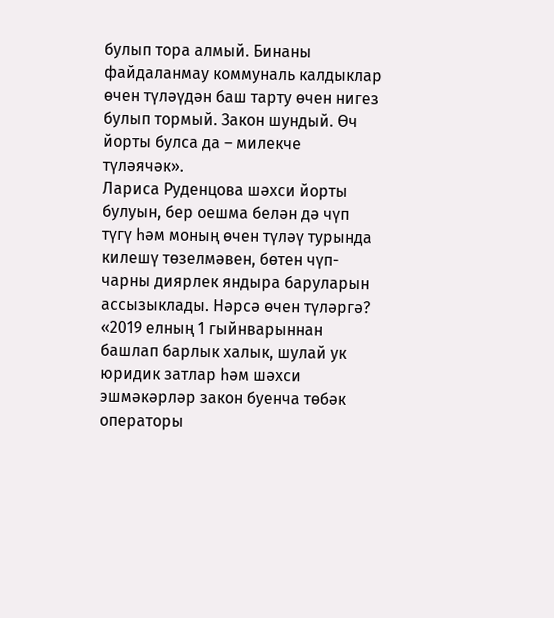булып тора алмый. Бинаны файдаланмау коммуналь калдыклар өчен түләүдән баш тарту өчен нигез булып тормый. Закон шундый. Өч йорты булса да – милекче түләячәк».
Лариса Руденцова шәхси йорты булуын, бер оешма белән дә чүп түгү һәм моның өчен түләү турында килешү төзелмәвен, бөтен чүп-чарны диярлек яндыра баруларын ассызыклады. Нәрсә өчен түләргә? «2019 елның 1 гыйнварыннан башлап барлык халык, шулай ук юридик затлар һәм шәхси эшмәкәрләр закон буенча төбәк операторы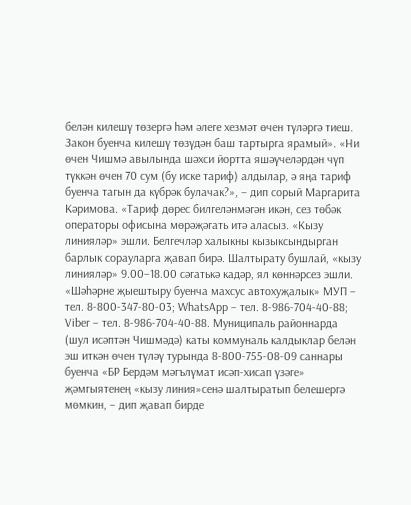белән килешү төзергә һәм әлеге хезмәт өчен түләргә тиеш. Закон буенча килешү төзүдән баш тартырга ярамый». «Ни өчен Чишмә авылында шәхси йортта яшәүчеләрдән чүп түккән өчен 70 сум (бу иске тариф) алдылар, ә яңа тариф буенча тагын да күбрәк булачак?», – дип сорый Маргарита Кәримова. «Тариф дөрес билгеләнмәгән икән, сез төбәк операторы офисына мөрәҗәгать итә аласыз. «Кызу линияләр» эшли. Белгечләр халыкны кызыксындырган барлык сорауларга җавап бирә. Шалтырату бушлай, «кызу линияләр» 9.00–18.00 сәгатькә кадәр, ял көннәрсез эшли. «Шәһәрне җыештыру буенча махсус автохуҗалык» МУП – тел. 8-800-347-80-03; WhatsApp – тел. 8-986-704-40-88; Viber – тел. 8-986-704-40-88. Муниципаль районнарда (шул исәптән Чишмәдә) каты коммуналь калдыклар белән эш иткән өчен түләү турында 8-800-755-08-09 саннары буенча «БР Бердәм мәгълүмат исәп-хисап үзәге» җәмгыятенең «кызу линия»сенә шалтыратып белешергә мөмкин, – дип җавап бирде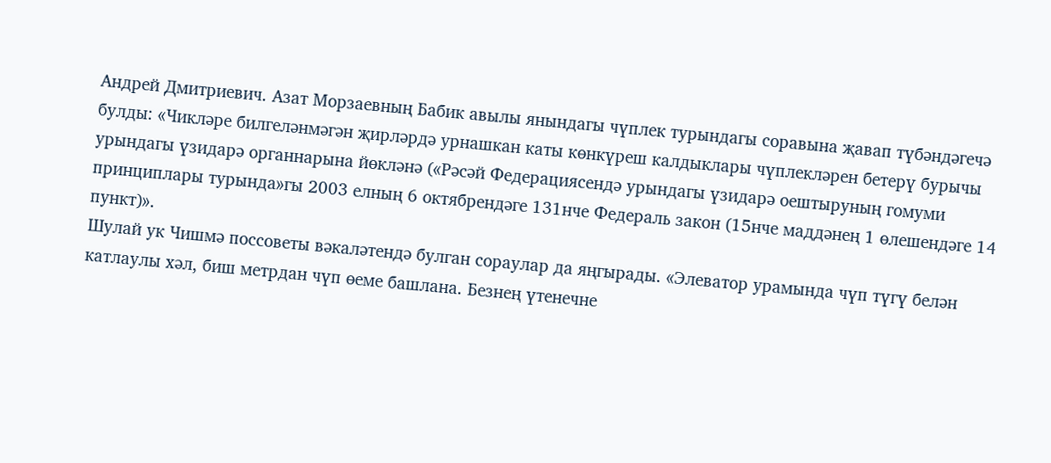Андрей Дмитриевич. Азат Морзаевның Бабик авылы янындагы чүплек турындагы соравына җавап түбәндәгечә булды: «Чикләре билгеләнмәгән җирләрдә урнашкан каты көнкүреш калдыклары чүплекләрен бетерү бурычы урындагы үзидарә органнарына йөкләнә («Рәсәй Федерациясендә урындагы үзидарә оештыруның гомуми принциплары турында»гы 2003 елның 6 октябрендәге 131нче Федераль закон (15нче маддәнең 1 өлешендәге 14 пункт)».
Шулай ук Чишмә поссоветы вәкаләтендә булган сораулар да яңгырады. «Элеватор урамында чүп түгү белән катлаулы хәл, биш метрдан чүп өеме башлана. Безнең үтенечне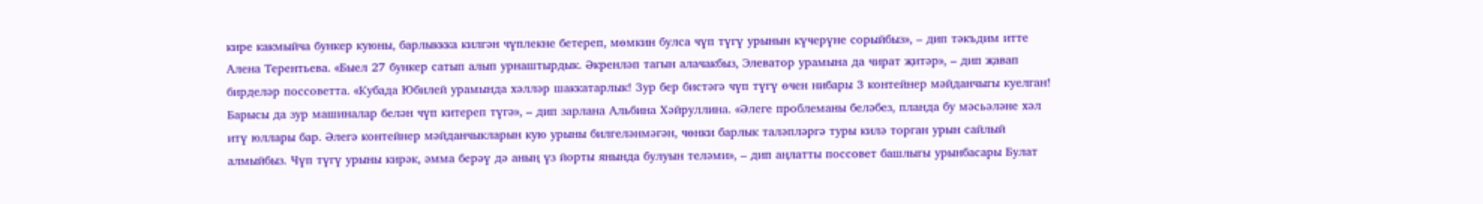кире какмыйча бункер куюны, барлыккка килгән чүплекне бетереп, мөмкин булса чүп түгү урынын күчерүне сорыйбыз», – дип тәкъдим итте Алена Терентьева. «Быел 27 бункер сатып алып урнаштырдык. Әкренләп тагын алачакбыз, Элеватор урамына да чират җитәр», – дип җавап бирделәр поссоветта. «Кубада Юбилей урамында хәлләр шаккатарлык! Зур бер бистәгә чүп түгү өчен нибары 3 контейнер мәйданчыгы куелган! Барысы да зур машиналар белән чүп китереп түгә», – дип зарлана Альбина Хәйруллина. «Әлеге проблеманы беләбез, планда бу мәсьәләне хәл итү юллары бар. Әлегә контейнер мәйданчыкларын кую урыны билгеләнмәгән, чөнки барлык таләпләргә туры килә торган урын сайлый алмыйбыз. Чүп түгү урыны кирәк, әмма берәү дә аның үз йорты янында булуын теләми», – дип аңлатты поссовет башлыгы урынбасары Булат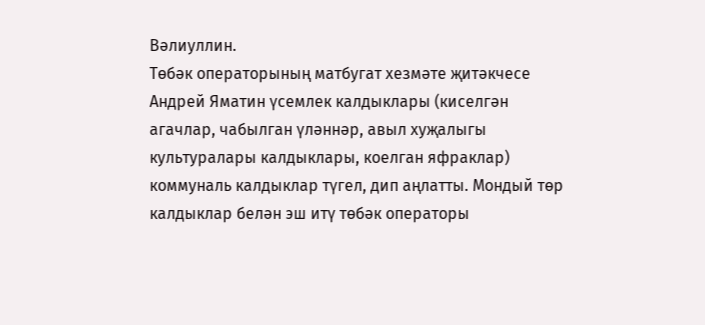Вәлиуллин.
Төбәк операторының матбугат хезмәте җитәкчесе Андрей Яматин үсемлек калдыклары (киселгән агачлар, чабылган үләннәр, авыл хуҗалыгы культуралары калдыклары, коелган яфраклар) коммуналь калдыклар түгел, дип аңлатты. Мондый төр калдыклар белән эш итү төбәк операторы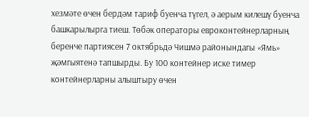хезмәте өчен бердәм тариф буенча түгел, ә аерым килешү буенча башкарылырга тиеш. Төбәк операторы евроконтейнерларның беренче партиясен 7 октябрьдә Чишмә районындагы «Ямь» җәмгыятенә тапшырды. Бу 100 контейнер иске тимер контейнерларны алыштыру өчен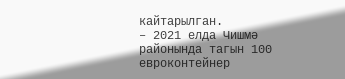кайтарылган.
– 2021 елда Чишмә районында тагын 100 евроконтейнер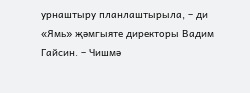урнаштыру планлаштырыла, – ди «Ямь» җәмгыяте директоры Вадим Гайсин. – Чишмә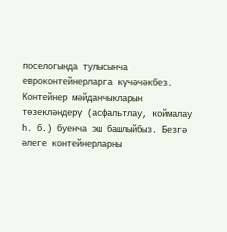поселогында тулысынча евроконтейнерларга күчәчәкбез. Контейнер мәйданчыкларын төзекләндерү (асфальтлау, коймалау һ. б.) буенча эш башлыйбыз. Безгә әлеге контейнерларны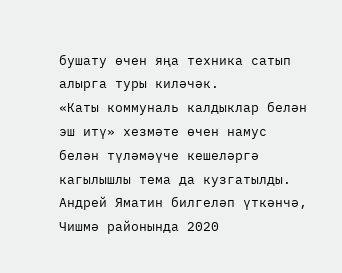бушату өчен яңа техника сатып алырга туры киләчәк.
«Каты коммуналь калдыклар белән эш итү» хезмәте өчен намус белән түләмәүче кешеләргә кагылышлы тема да кузгатылды. Андрей Яматин билгеләп үткәнчә, Чишмә районында 2020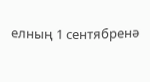елның 1 сентябренә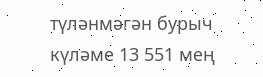түләнмәгән бурыч күләме 13 551 мең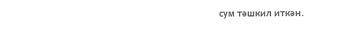сум тәшкил иткән.